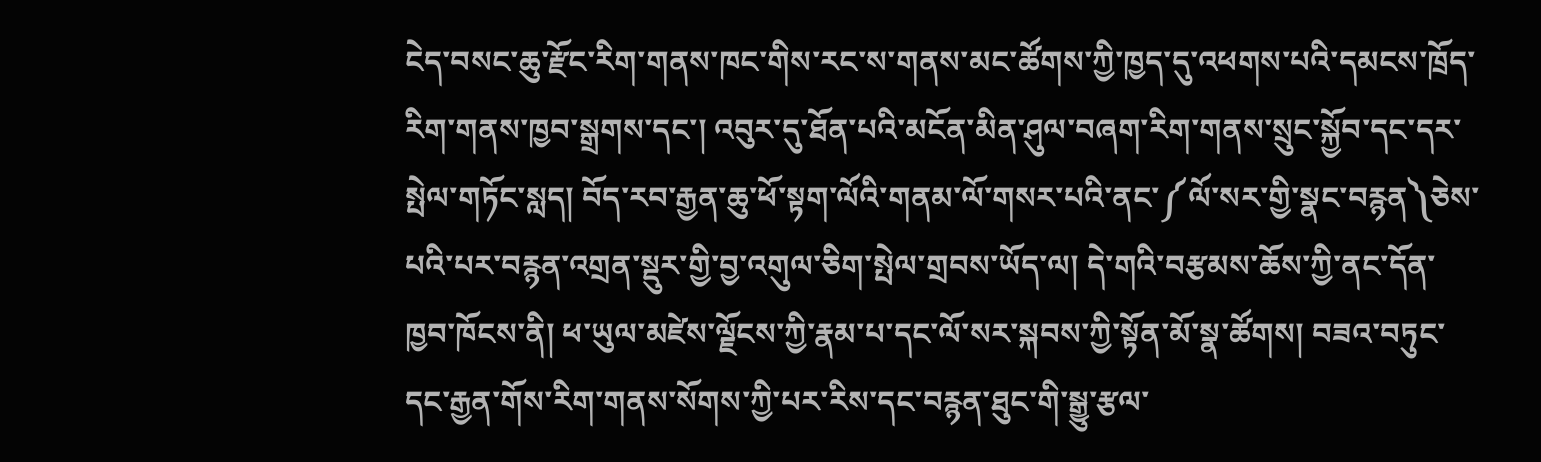ངེད་བསང་ཆུ་རྫོང་རིག་གནས་ཁང་གིས་རང་ས་གནས་མང་ཚོགས་ཀྱི་ཁྱད་དུ་འཕགས་པའི་དམངས་ཁྲོད་རིག་གནས་ཁྱབ་སྒྲགས་དང་། འབུར་དུ་ཐོན་པའི་མངོན་མིན་ཤུལ་བཞག་རིག་གནས་སྲུང་སྐྱོབ་དང་དར་སྤེལ་གཏོང་སླད། བོད་རབ་རྒྱན་ཆུ་ཕོ་སྟག་ལོའི་གནམ་ལོ་གསར་པའི་ནང་༼ལོ་སར་གྱི་སྣང་བརྙན༽ཅེས་པའི་པར་བརྙན་འགྲན་སྡུར་གྱི་བྱ་འགུལ་ཅིག་སྤེལ་གྲབས་ཡོད་ལ། དེ་གའི་བརྩམས་ཆོས་ཀྱི་ནང་དོན་ཁྱབ་ཁོངས་ནི། ཕ་ཡུལ་མཛེས་ལྗོངས་ཀྱི་རྣམ་པ་དང་ལོ་སར་སྐབས་ཀྱི་སྟོན་མོ་སྣ་ཚོགས། བཟའ་བཏུང་དང་རྒྱན་གོས་རིག་གནས་སོགས་ཀྱི་པར་རིས་དང་བརྙན་ཐུང་གི་སྒྱུ་རྩལ་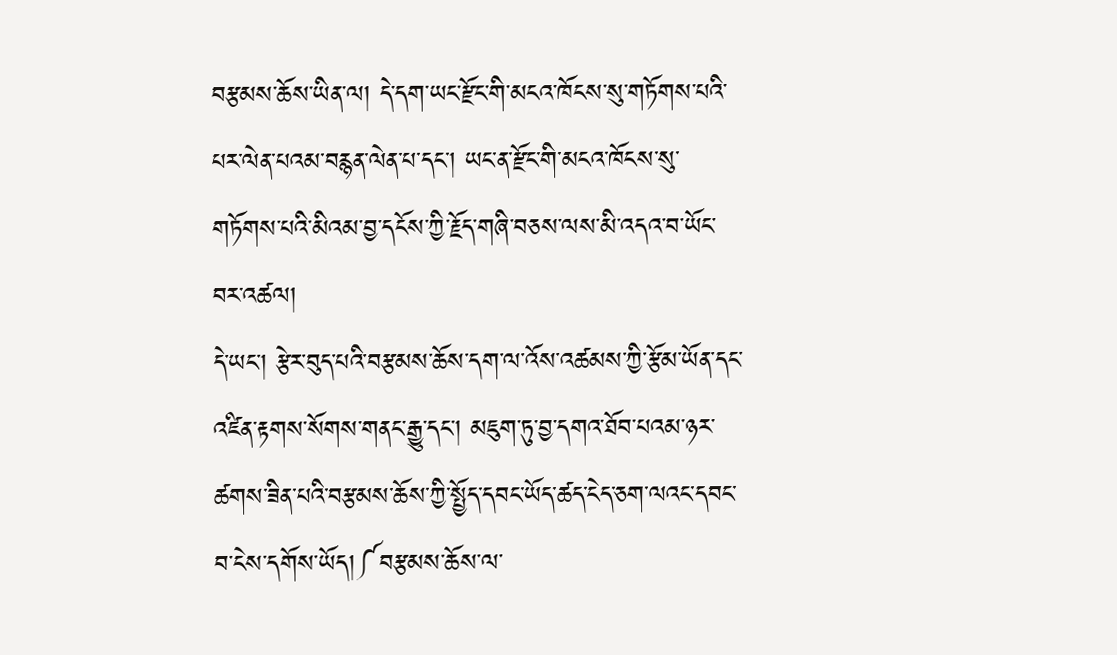བརྩམས་ཆོས་ཡིན་ལ། དེ་དག་ཡང་རྫོང་གི་མངའ་ཁོངས་སུ་གཏོགས་པའི་པར་ལེན་པའམ་བརྙན་ལེན་པ་དང་། ཡང་ན་རྫོང་གི་མངའ་ཁོངས་སུ་གཏོགས་པའི་མིའམ་བྱ་དངོས་ཀྱི་རྗོད་གཞི་བཅས་ལས་མི་འདའ་བ་ཡོང་བར་འཚལ།
དེ་ཡང་། རྩེར་བུད་པའི་བརྩམས་ཆོས་དག་ལ་འོས་འཚམས་ཀྱི་རྩོམ་ཡོན་དང་འཛིན་རྟགས་སོགས་གནང་རྒྱུ་དང་། མཇུག་ཏུ་བྱ་དགའ་ཐོབ་པའམ་ཉར་ཚགས་ཟིན་པའི་བརྩམས་ཆོས་ཀྱི་སྤྱོད་དབང་ཡོད་ཚད་ངེད་ཅག་ལའང་དབང་བ་ངེས་དགོས་ཡོད།༼བརྩམས་ཆོས་ལ་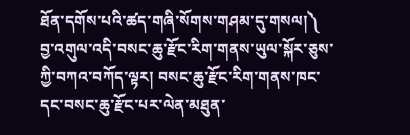ཐོན་དགོས་པའི་ཚད་གཞི་སོགས་གཤམ་དུ་གསལ།༽
བྱ་འགུལ་འདི་བསང་ཆུ་རྫོང་རིག་གནས་ཡུལ་སྐོར་ཅུས་ཀྱི་བཀའ་བཀོད་ལྟར། བསང་ཆུ་རྫོང་རིག་གནས་ཁང་དང་བསང་ཆུ་རྫོང་པར་ལེན་མཐུན་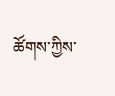ཚོགས་ཀྱིས་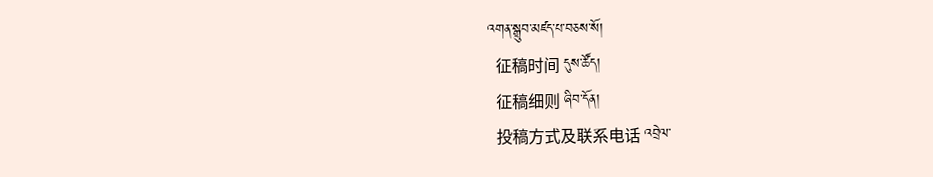འགན་སྒྲུབ་མཛད་པ་བཅས་སོ།
  征稿时间 དུས་ཚོད།
  征稿细则 ཞིབ་དོན།
  投稿方式及联系电话 འབྲེལ་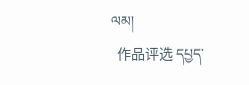ལམ།
  作品评选 དཔྱད་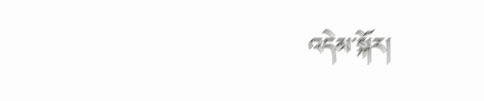འདེམ་སྐོར།